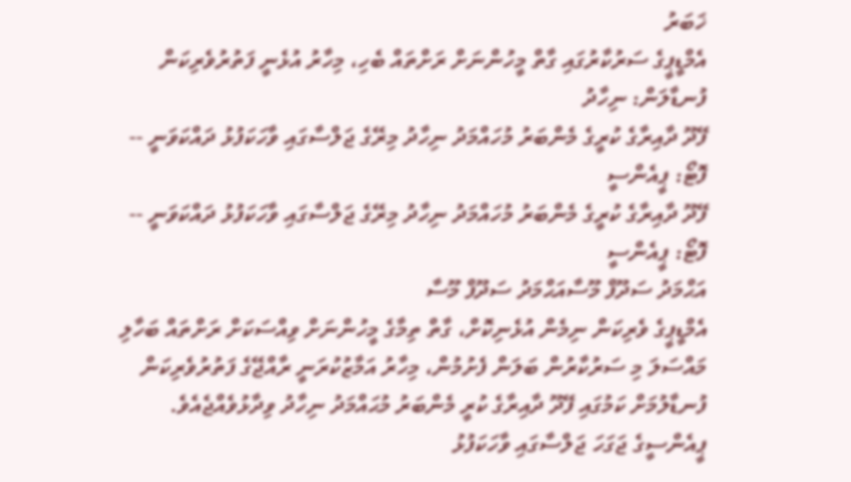ޚަބަރު
އެމްޑީޕީގެ ސަރުކާރުގައި ގާތް މީހުންނަށް ރަށްތައް ބެހި، މިހާރު އުޅެނީ ފަތުރުވެރިކަން ފުނޑާލަން: ނިހާދު
ފޭދޫ ދާއިރާގެ ކުރީގެ މެންބަރު މުހައްމަދު ނިހާދު މިރޭގެ ޖަލްސާގައި ވާހަކަފުޅު ދައްކަވަނީ -- ފޮޓޯ: ޕީއެންސީ
ފޭދޫ ދާއިރާގެ ކުރީގެ މެންބަރު މުހައްމަދު ނިހާދު މިރޭގެ ޖަލްސާގައި ވާހަކަފުޅު ދައްކަވަނީ -- ފޮޓޯ: ޕީއެންސީ
އަޙްމަދު ސަދޫފް މޫސާއަޙްމަދު ސަދޫފް މޫސާ
އެމްޑީޕީގެ ވެރިކަން ނިމެން އުޅެނިކޮށް، ގާތް ތިމާގެ މީހުންނަށް ވިއްސަކަށް ރަށްތައް ބަހާލި މައްސަލަ މި ސަރުކާރުން ބަލަން ފެށުމުން، މިހާރު އަމާޒުކުރަނީ ރާއްޖޭގެ ފަތުރުވެރިކަން ފުނޑާލުމަށް ކަމުގައި ފޭދޫ ދާއިރާގެ ކުރީ މެންބަރު މުޙައްމަދު ނިހާދު ވިދާޅުވެއްޖެއެވެ.
ޕީއެންސީގެ ޖަގަހަ ޖަލްސާގައި ވާހަކަފުޅު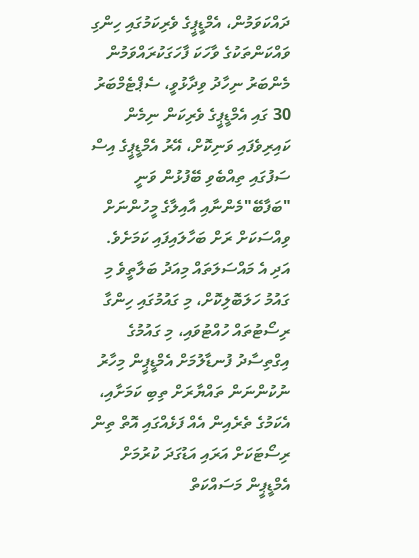ދައްކަވަމުން، އެމްޑީޕީގެ ވެރިކަމުގައި ހިންގި ވައްކަންތަކުގެ ވާހަކަ ފާހަގަކުރައްވަމުން މެންބަރު ނިހާދު ވިދާޅުވީ، ސެޕްޓެމްބަރު 30 ގައި އެމްޑީޕީގެ ވެރިކަން ނިމެން ކައިރިވެފައި ވަނިކޮށް، އޭރު އެމްޑީޕީގެ އިސް ސަފުގައި ތިއްބެވި ބޭފުޅުން ވަނީ "ބަފާބޭ"މެންނާއި އާއިލާގެ މީހުންނަށް ވިއްސަކަށް ރަށް ބަހާލައިފައި ކަމަށެވެ.
އަދި އެ މައްސަލަތައް މިއަދު ބަލާތީވެ މި ގައުމު ހަލަބޮލިކޮށް، މި ގައުމުގައި ހިންގާ ރިސޯޓުތައް ހުއްޓުވައި، މި ގައުމުގެ އިގްތިސާދު ފުނޑާލުމަށް އެމްޑީޕީން މިހާރު ނުކުންނަން ތައްޔާރަށް ތިބި ކަމަށާއި، އެކަމުގެ ތެރެއިން އެއް ފަޅެއްގައި އޮތް ތިން ރިސޯޓަކަށް އަރައި އަޑުގަދަ ކުރުމަށް އެމްޑީޕީން މަސައްކަތް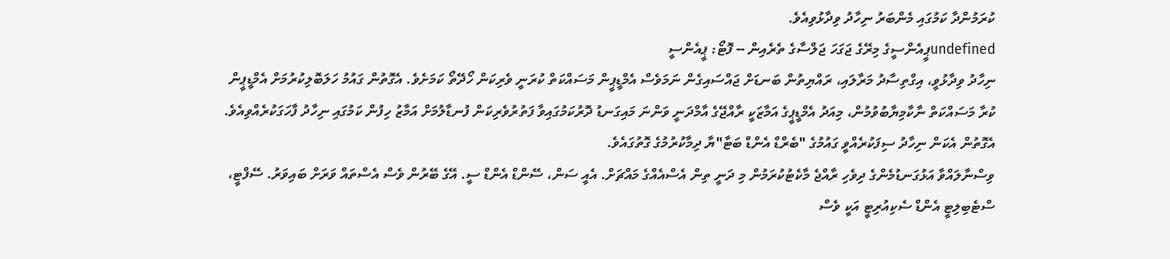ކުރަމުންދާ ކަމުގައި މެންބަރު ނިހާދު ވިދާޅުވިއެވެ.
undefinedޕީއެންސީގެ މިރޭގެ ޖަގަހަ ޖަލްސާގެ ތެރެއިން -- ފޮޓޯ: ޕީއެންސީ
ނިހާދު ވިދާޅުވީ، އިގްތިސާދު މަރާލައި، ރައްޔިތުން ބަނޑަށް ޖައްސައިގެން ނަމަވެސް އެމްޑީޕީން މަސައްކަތް ކުރަނީ ވެރިކަން ހޯދޭތޯ ކަމަށެވެ. އެގޮތުން ގައުމު ހަލަބޮލިކުރުމަށް އެމްޑީޕީން ކުރާ މަސައްކަތް ނާކާމިޔާބުވުމުން، މިއަދު އެމްޑީޕީގެ އަމާޒަކީ ރާއްޖޭގެ އާމްދަނީ ވަންނަ މައިގަނޑު ދޮރުކަމުގައިވާ ފަތުރުވެރިކަން ފުނޑާލުމަށް އަމާޒު ހިފުން ކަމުގައި ނިހާދު ފާހަގަކުރެއްވިއެވެ. އެގޮތުން އެކަން ނިހާދު ސިފަކުރެއްވީ ގައުމުގެ "ބެރްޑް އެންޑް ބަޓާ"ޔާ ދިމާކުރުމުގެ ގޮތުގައެވެ.
ވިސްނާލައްވާ އަޅުގަނޑުމެންގެ ދިވެހި ރާއްޖެ މާކެޓުކުރަމުން މި ދަނީ ތިން އެސްއެއްގެ މައްޗަށް. އެއީ ސަން، ސޭންޑް އެންޑް ސީ. އޭގެ ބޭރުން ވެސް އެސްތައް ވަރަށް ބައިވަރު. ސޭފްޓީ، ސްޓެބިލިޓީ އެންޑް ސެކިއުރިޓީ އަކީ ވެސް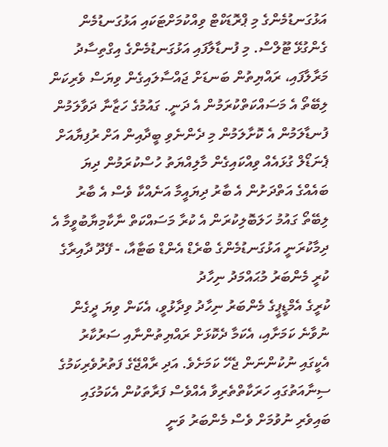އަޅުގަނޑުމެންގެ މި ޕްރޮޑަކްޓް ވިއްކުމަށްޓަކައި އަޅުގަނޑުމެން ގެންގުޅޭ ޓޫލްސް. މި ފުނޑާލާފައި އަޅުގަނޑުމެންގެ އިގްތިސާދު މަރާލާފައި، ރައްޔިތުން ބަނޑަށް ޖައްސާލައިގެން ވިޔަސް ވެރިކަން ލިބޭތޯ އެ މަސައްކަތްކުރަމުން އެ ދަނީ. ގައުމުގެ ހަޒާނާ ދަވާލަމުން ފުނޑާލަމުން އެ ކޮށާލަމުން މި ދެންނެވި ބީދާއިން އަށް ރުފިޔާއަށް ޕެނަޑޯލް ގުޅައެއް ވިއްކައިގެން މާލިއްޔަތު ހުސްކުރަމުން ދިޔަ ބައެއްގެ އަތްދަށުން އެ ބާރު ދިޔައީމާ އަނެއްކާ ވެސް އެ ބާރު ލިބޭތޯ ގައުމު ހަލަބޮލިކުރަން އެ ކުރާ މަސައްކަތް ނާކާމިޔާބުވީމާ އެ ދިމާކުރަނީ އަޅުގަނޑުމެންގެ ބްރެޑް އެންޑް ބަޓާއާ، - ފޭދޫ ދާއިރާގެ ކުރީ މެންބަރު މުޙައްމަދު ނިހާދު
ކުރީގެ އެމްޑީޕީގެ މެންބަރު ނިހާދު ވިދާޅުވީ، އެކަން ވިޔަ ދީގެން ނުވާނެ ކަމަށާއި، އެކަމާ ދެކޮޅަށް ރައްޔިތުންނާއި ސަރުކާރު އެކީގައި ނުކުންނަން ޖެހޭ ކަމަށެވެ. އަދި ރާއްޖޭގެ ފަތުރުވެރިކަމުގެ ސިނާއަތުގައި ހަރަކާތްތެރިވާ އެއްވެސް ފަރާތަކުން އެކަމުގައި ބައިވެރި ނުވުމަށް ވެސް މެންބަރު ވަނީ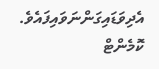އެދިވަޑައިގަންނަވައިފައެވެ.
ކޮމެންޓް